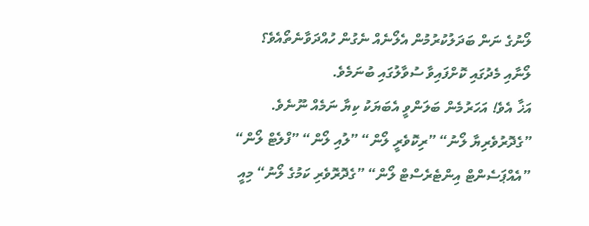ލޯނުގެ ނަން ބަދަލުކުރުމުން އެލޯނެއް ނެގުން ހުއްދަވާނެތޯއެވެ؟
ލޯނާއި މެދުގައި ކޮށްފައިވާ ސުވާލުގައި ބުނަމެވެ.
އަޚާ އެވެ! އަހަރުމެން ބަލަންވީ އެބަޔަކު ކިޔާ ނަމެއް ނޫނެވެ. ”ގެދޮރުވެރިޔާ ލޯނު“ ”ރިކޮވެރީ ލޯން“ ”ލުއި ލޯން“ ”ފްލެޓް ލޯން“ ”އެއްޕަސެންޓް އިންޓެރެސްޓް ލޯން“ ”ގެދޮރޮވެރި ކަމުގެ ލޯނު“ މިއީ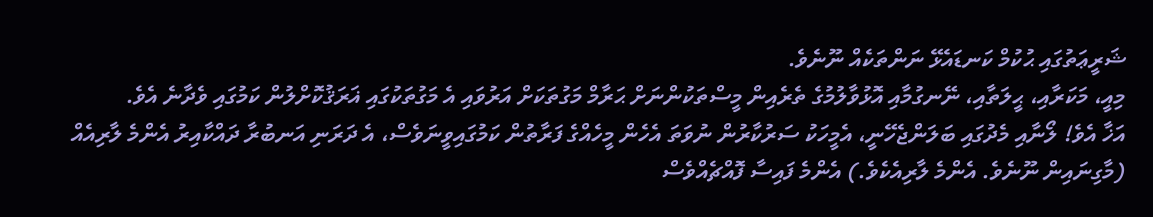ޝަރީޢަތުގައި ޙުކުމް ކަނޑައެޅޭ ނަންތަކެއް ނޫނެވެ.
މިއީ، މަކަރާއި، ޙީލަތާއި، ނޭނގުމާއި އޮޅުވާލުމުގެ ތެރެއިން މީސްތަކުންނަށް ޙަރާމް މަގުތަކަށް އަރުވައި އެ މަގުތަކުގައި ޣަރަޤުކޮށްލުން ކަމުގައި ވެދާނެ އެވެ.
އަޚާ އެވެ! ލޯނާއި މެދުގައި ބަލަންޖެހޭނީ، އެމީހަކު ސަރުކާރުން ނުވަތަ އެހެން މީހެއްގެ ފަރާތުން ކަމުގައިވީނަވެސް، އެ ދަރަނި އަނބުރާ ދައްކާއިރު އެންމެ ލާރިއެއް (މާގިނައިން ނޫނެވެ. އެންމެ ލާރިއެކެވެ.) އެންމެ ފައިސާ ފޮއްޗެއްވެސް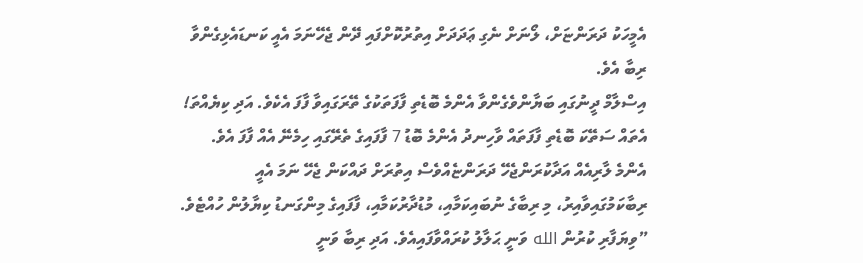އެމީހަކު ދަރަންޏަށް، ލޯނަށް ނެގި ޢަދަދަށް އިތުރުކޮށްފައި ދޭން ޖެހޭނަމަ އެއީ ކަނޑައެޅިގެންވާ ރިބާ އެވެ.
އިސްލާމް ދީނުގައި ބަޔާންވެގެންވާ އެންމެ ބޮޑެތި ފާފަތަކުގެ ތޭރަގައިވާ ފާފަ އެކެވެ. އަދި ކިޔެއްތަ! އެތައް ސަތޭކަ ބޮޑެތި ފާފަތައް ވާހިނދު އެންމެ ބޮޑު 7 ފާފައިގެ ތެރޭގައި ހިމެނޭ އެއް ފާފަ އެވެ.
އެންމެ ލާރިއެއް އަދާކުރަންޖެހޭ ދަރަންޏެއްވެސް އިތުރަށް ދައްކަން ޖެހޭ ނަމަ އެއީ ރިބާކަމުގައިވާއިރު، މި ރިބާގެ ނުބައިކަމާއި، މުޑުދާރުކަމާއި، ފާފައިގެ މިންގަނޑު ކިޔާލުން ހުއްޓެވެ.
”ވިޔަފާރި ކުރުން الله ވަނީ ޙަލާލު ކުރައްވާފައިއެވެ. އަދި ރިބާ ވަނީ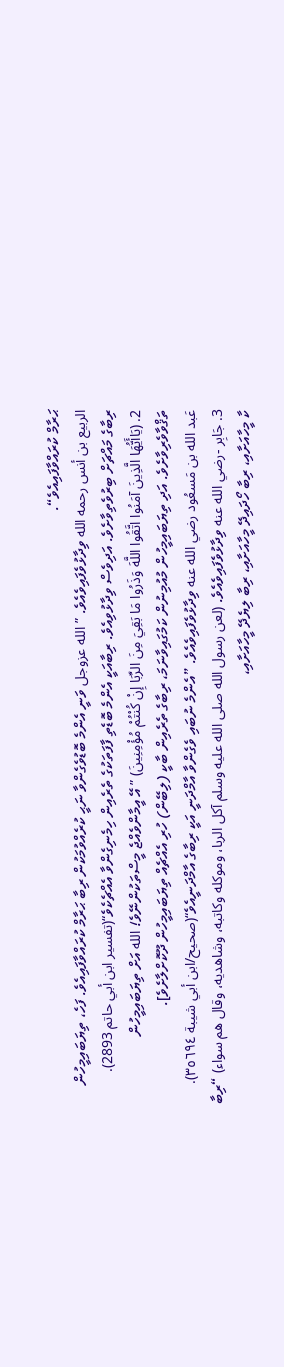ޙަރާމް ކުރައްވާފައިއެވެ“.
الربيع بن أنس رحمه الله ވިދާޅުވެފައިވެއެވެ. ”الله عزوجل ވަނީ އެންމެ ބޮޑުވެގެންވާ ނަޙީ ކުރެއްވުމަކުން ރިބާ ޙަރާމް ކުރައްވާފައިއެވެ. ފަހެ، ތިޔަބައިމީހުން ރިބާގެ މައްޗަށް ބިރުވެތިވާށެވެ. އަދިވެސް ވިދާޅުވިއެވެ. ރިބާއަކީ އެންމެ ބޮޑެތި ފާފަތަކުގެ ތެރެއިން ހިމެނިގެންވާ އެއްޗެކެވެ“(تفسير ابن أبي حاتم 2893).
2. (يَاأَيُّهَا الَّذِينَ آمَنُوا اتَّقُوا اللَّهَ وَذَرُوا مَا بَقِيَ مِنَ الرِّبَا إِنْ كُنْتُمْ مُؤْمِنِينَ) ” އޭ އީމާންވެއްޖެ މީސްތަކުންނޭވެ! الله އަށް ތިޔަބައިމީހުން ތަޤްވާވެރިވާށެވެ. އަދި ތިޔަބައިމީހުން މުއުމިނުން ކަމުގައިވާނަމަ، ރިބާގެ ތެރެއިން ބާކީ (ލިބޭން) ހުރި އެއްޗެއް ތިޔަބައިމީހުން ދޫކޮށްލާށެވެ].
عَبد الله بن مَسعُود رضي الله عنه ވިދާޅުވެފައިވެއެވެ. ”އެންމެ ނުބައި ވެގެންވާ އާމްދަނީ އަކީ ރިބާގެ އާމްދަނީއެވެ“(صحيح/ابن أبي شيبة ٣٥٦٩٤).
3. جَابِر -رضي الله عنه ވިދާޅުވެފައިވެއެވެ. (لعن رسول الله صلى الله عليه وسلم آكل الربا، وموكله وكاتبه، وشاهديه، وقال هم سواء) “ރިބާ ކާ މީހާއަށާއި، ރިބާ ހޯދައިދޭ މީހާއަށާއި، ރިބާ ލިޔެދޭ މީހާއަށާއި،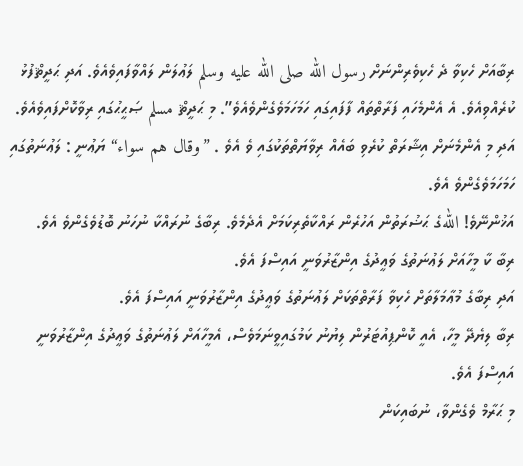ރިބާއަށް ހެކިވާ ދެ ހެކިވެރިންނަށް رسول الله صلى الله عليه وسلم ލަޢުލަން ލައްވާފައިވެއެވެ. އަދި ޙަދީޘްފުޅު ކުރެއްވިއެވެ. އެ އެންމެހައި ފަރާތްތައް ފާފައިގައި ހަމަހަމަވެގެންވެއެވެ”. މި ޙަދީޘް مسلم ޞަޙީޙުގައި ރިވާކޮށްފައިވެއެވެ.
އަދި މި އެންމެނަށް އިޝާރަތް ކުރެވި ބައެއް ރިވާޔަތްތަކުގައި ވެ އެވެ . ”وقال هم سواء“ ޔަޢުނީ : ލަޢުނަތުގައި ހަމަހަމަވެގެންވެ އެވެ.
އަޚުންނޭވެ! اللهގެ ޙަޟުރަތުން އަހުރެން ރައްކާތެރިކަމަށް އެދެމެވެ. ރިބާގެ ނުރައްކާ ނުހަނު ބޮޑުވެގެންވެ އެވެ.
ރިބާ ކާ މީހާއަށް ލަޢުނަތުގެ ވަޢީދުގެ އިންޒާރުވަނީ އައިސްފަ އެވެ.
އަދި ރިބާގެ މުޢާމަލާތަށް ހެކިވާ ފަރާތްތަކަށް ލަޢުނަތުގެ ވަޢީދުގެ އިންޒާރުވަނީ އައިސްފަ އެވެ.
ރިބާ ލިޔެދޭ މީހާ، އެއީ ކޮންޕިއުޓަރުން ލިޔުނު ކަމުގައިވީނަމަވެސް، އެމީހާއަށް ލަޢުނަތުގެ ވަޢީދުގެ އިންޒާރުވަނީ އައިސްފަ އެވެ.
މި ޙަރާމް ވެގެންވާ، ނުބައިކަން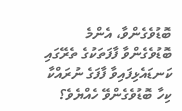ބޮޑުވެގެންވާ، އެންމެ ބޮޑުވެގެންވާ ފާފަތަކުގެ ތެރޭގައި ކަނޑައެޅިފައިވާ ފާފަގެ ނުރައްކާ ކިހާ ބޮޑުވެގެންވޭ ހެއްޔެވެ؟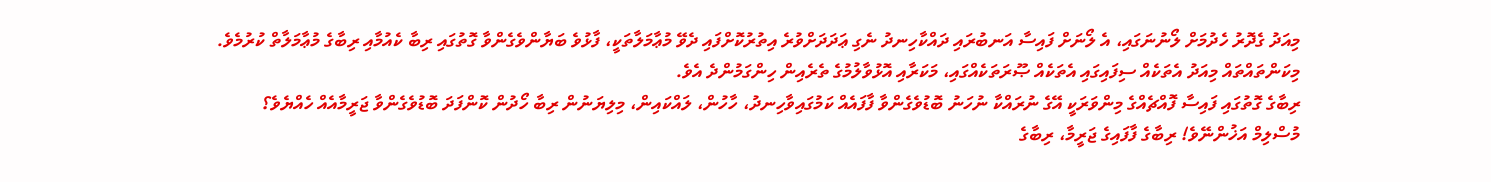މިއަދު ގެދޮރު ހެދުމަށް ލޯނުނަގައި، އެ ލޯނަށް ފައިސާ އަނބުރައި ދައްކާހިނދު ނެގި ޢަދަދަށްވުރެ އިތުރުކޮށްފައި ދެވޭ މުޢާމަލާތަކީ، ފާޅުވެ ބަޔާންވެގެންވާ ގޮތުގައި ރިބާ ކެއުމާއި ރިބާގެ މުޢާމަލާތް ކުރުމެވެ.
މިކަންތައްތައް މިއަދު އެތަކެއް ސިފައިގައި އެތަކެއް ޞޫރަތަކެއްގައި، މަކަރާއި އޮޅުވާލުމުގެ ތެރެއިން ހިންގަމުންދެ އެވެ.
ރިބާގެ ގޮތުގައި ފައިސާ ފޮއްޗެއްގެ މިންވަރަކީ އޭގެ ނުރައްކާ ނުހަނު ބޮޑުވެގެންވާ ފާފައެއް ކަމުގައިވާހިނދު، ހާހުން، ލައްކައިން، މިލިޔަނުން ރިބާ ހޯދުން ކޮންފަދަ ބޮޑުވެގެންވާ ޖަރީމާއެއް ހެއްޔެވެ؟
މުސްލިމް އަޚުންނޭވެ! ރިބާގެ ފާފައިގެ ޖަރީމާ، ރިބާގެ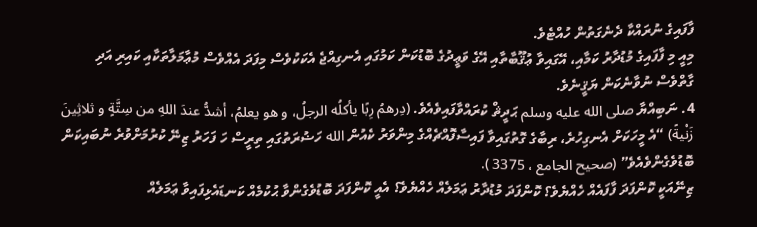ފާފައިގެ ނުރައްކާ ދެނެގަތުން ހުއްޓެވެ.
މިއީ މި ފާފައިގެ މުޑުދާރު ކަމާއި، އޭގައިވާ ޢުޤޫބާތާއި އޭގެ ވަޢީދުގެ ބޮޑުކަން ކަމުގައި އެނގިއްޖެ އެކަކުވެސް މިފަދަ އެއްވެސް މުޢާމަލާތަކާއި ކައިރި އަދި ގާތްވެސް ނުވާނެކަން ޔަޤީނެވެ.
4. ނަބިއްޔާ صلى الله عليه وسلم ޙަދީޘް ކުރައްވާފައިވެއެވެ. (دِرهمُ رِبًا يأكلُه الرجلُ، و هو يعلمُ، أشدُّ عندَ اللهِ من سِتَّةٍ و ثلاثِينَ زَنْيةً) “އެ މީހަކަށް އެނގިހުރެ، ރިބާގެ ގޮތުގައިވާ ފައިސާފޮއްޗެއްގެ މިންވަރު ކެއުން الله ހަޟުރަތުގައި ތިރީސް ހަ ފަހަރު ޒިނޭ ކުރުމަށްވުރެ ނުބައިކަން ބޮޑުވެގެންވެއެވެ” (صحيح الجامع ، 3375 ).
ޒިނޭއަކީ ކޮންފަދަ ފާފައެއް ހެއްޔެވެ؟ ކޮންފަދަ މުޑުދާރު ޢަމަލެއް ހެއްޔެވެ؟ އެއީ ކޮންފަދަ ބޮޑުވެގެންވާ ޙުކުމެއް ކަނޑައެޅިފައިވާ ޢަމަލެއް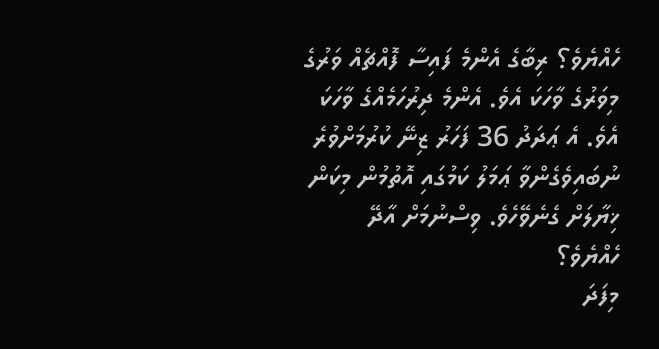ހެއްޔެވެ؟ ރިބާގެ އެންމެ ފައިސާ ފޮއްޗެއް ވަރުގެ މިވަރުގެ ވާހަކަ އެވެ. އެންމެ ދިރުހަމެއްގެ ވާހަކަ އެވެ. އެ ޢަދަދު 36 ފަހަރު ޒިނޭ ކުރުމަށްވުރެ ނުބައިވެގެންވާ ޢަމަލު ކަމުގައި އޮތުމުން މިކަން ޚިޔާލަށް ގެނެވޭހެވެ. ވިސްނުމަށް އާދޭ ހެއްޔެވެ؟
މިފަދަ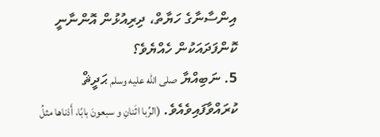އިންސާނާގެ ހަޔާތް، ދިރިއުޅުން އޮންނާނީ ކޮންފަދައަކުން ހެއްޔެވެ؟
5. ނަބިއްޔާ صلى الله عليه وسلم ޙަދީޘް ކުރައްވާފައިވެއެވެ. (الرِّبا اثَنانِ و سبعونَ بابًا، أَدْناها مثلُ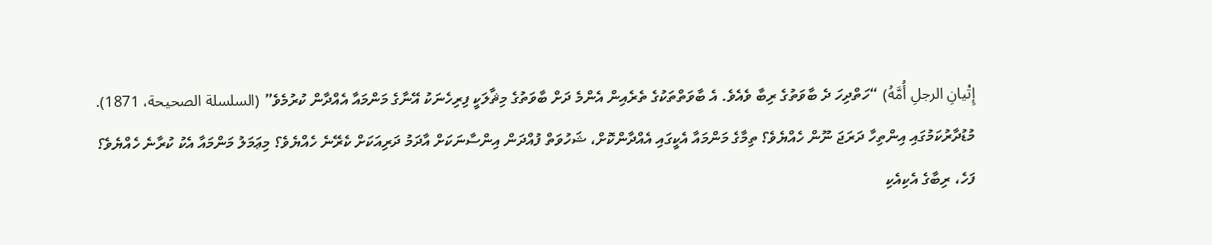إِتْيانِ الرجلِ أُمَّهُ) “ހަތްދިހަ ދެ ބާވަތުގެ ރިބާ ވެއެވެ. އެ ބާވަތްތަކުގެ ތެރެއިން އެންމެ ދަށް ބާވަތުގެ މިޘާލަކީ ފިރިހެނަކު އޭނާގެ މަންމައާ އެއްދާން ކުރުމެވެ” (السلسلة الصحيحة، 1871).
މުޑުދާރުކަމުގައި އިންތިހާ ދަރަޖަ ނޫން ހެއްޔެވެ؟ ތިމާގެ މަންމައާ އެކީގައި އެއްދާންކޮށް، ޝަހުވަތް ފުއްދަން އިންސާނަކަށް އާދަމު ދަރިއަކަށް ކެރޭނެ ހެއްޔެވެ؟ މިޢަމަލު މަންމައާ އެކު ކުރާނެ ހެއްޔެވެ؟
ފަހެ، ރިބާގެ އެކިއެކި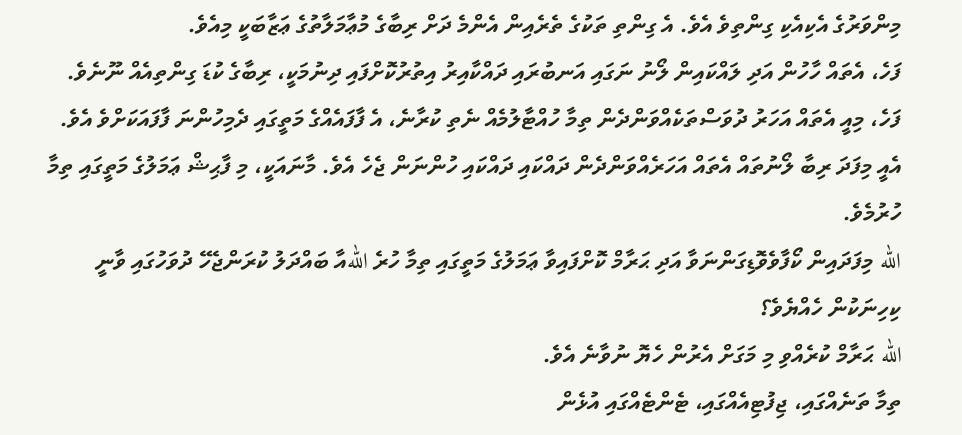މިންވަރުގެ އެކިއެކި ގިންތިވެ އެވެ. އެ ގިންތި ތަކުގެ ތެރެއިން އެންމެ ދަށް ރިބާގެ މުޢާމަލާތުގެ ޢަޒާބަކީ މިއެވެ.
ފަހެ، އެތައް ހާހުން އަދި ލައްކައިން ލޯނު ނަގައި އަނބުރައި ދައްކާއިރު އިތުރުކޮށްފައި ދިނުމަކީ، ރިބާގެ ކުޑަ ގިންތިއެއް ނޫނެވެ. ފަހެ، މިއީ އެތައް އަހަރު ދުވަސްތަކެއްވަންދެން ތިމާ ހުއްޓާލުމެއް ނެތި ކުރާނެ، އެ ފާފައެއްގެ މަތީގައި ދެމިހުންނަ ފާފައަކަށްވެ އެވެ.
އެއީ މިފަދަ ރިބާ ލޯނުތައް އެތައް އަހަރެއްވަންދެން ދައްކައި ދައްކައި ހުންނަން ޖެހެ އެވެ. މާނައަކީ، މި ފާޙިޝް ޢަމަލުގެ މަތީގައި ތިމާ ހުރުމެވެ.
الله މިފަދައިން ކޯފާވެވޮޑިގަންނަވާ އަދި ޙަރާމް ކޮށްފައިވާ ޢަމަލުގެ މަތީގައި ތިމާ ހުރެ اللهއާ ބައްދަލު ކުރަންޖެހޭ ދުވަހުގައި ވާނީ ކިހިނަކުން ހެއްޔެވެ؟
الله ޙަރާމް ކުރެއްވި މި މަގަށް އެރުން ހެޔޮ ނުވާނެ އެވެ.
ތިމާ ތަނެއްގައި، ޖިފުޓިއެއްގައި، ޓެންޓެއްގައި އުޅެން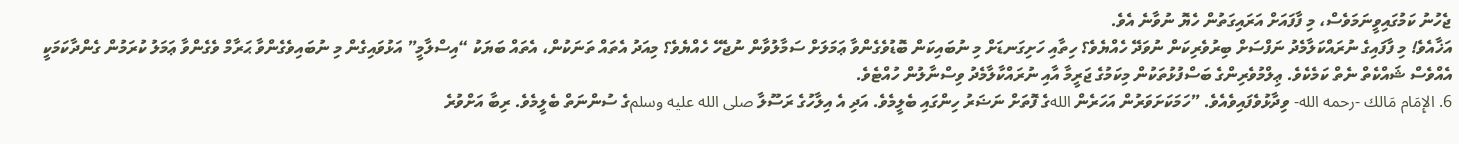ޖެހުނު ކަމުގައިވީނަމަވެސް، މި ފާފައަށް އަރައިގަތުން ހެޔޮ ނުވާނެ އެވެ.
އަޚާއެވެ! މި ފާފައިގެ ނުރައްކަލާމެދު ނަފްސަށް ބިރުވެރިކަން ނުވަދޭ ހެއްޔެވެ؟ ހިތާއި ހަށިގަނޑަށް މި ނުބައިކަން ބޮޑުވެގެންވާ ޢަމަލަށް ސަމާލުވާން ނުޖެހޭ ހެއްޔެވެ؟ މިއަދު އެތައް ތަނަކުން، އެތައް ބަޔަކު “އިސްލާމީ” އަޅުވައިގެން މި ނުބައިވެގެންވާ ޙަރާމް ވެގެންވާ ޢަމަލު ކުރަމުން ގެންދާކަމަކީ އެއްވެސް ޝައްކެތް ނެތް ކަމެކެވެ. ޢިލްމުވެރިންގެ ބަސްފުޅުތަކުން މިކަމުގެ ޖަރީމާ އާއި ނުރައްކާލާމެދު ވިސްނާލުން ހުއްޓެވެ.
6. الإِمَام مَالك -رحمه الله- ވިދާޅުވެފައިވެއެވެ. ”ހަމަކަށަވަރުން އަހަރެން اللهގެ ފޮތަށް ނަޟަރު ހިންގައި ބެލީމެވެ. އަދި އެ އިލާހުގެ ރަސޫލާ صلى الله عليه وسلمގެ ސުންނަތް ބެލީމެވެ. ރިބާ އަށްވުރެ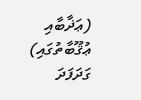(ޢަޛާބާއި ޢުޤޫބާތުގައި) ގަދަފަދަ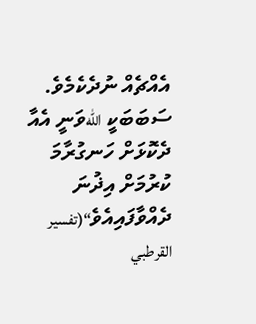އެއްޗެއް ނުދެކެމެވެ. ސަބަބަކީ اللهވަނީ އެއާ ދެކޮޅަށް ހަނގުރާމަ ކުރުމަށް އިޛުނަ ދެއްވާފައިއެވެ“(تفسير القرطبي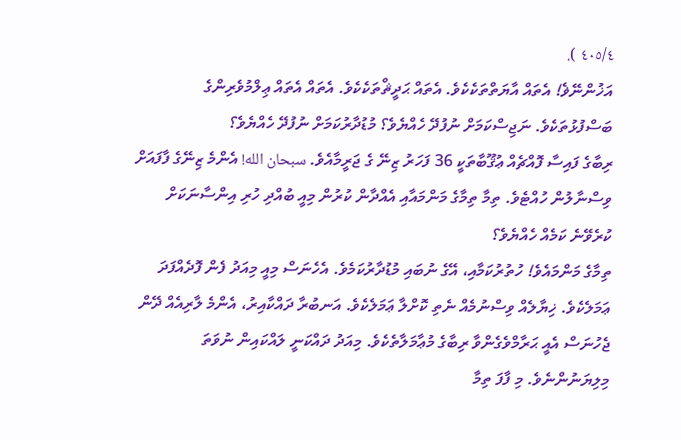٤٠٥/٤ ).
އަޚުންނޭޥެ! އެތައް އާޔަތްތަކެކެވެ. އެތައް ޙަދީޘްތަކެކެވެ. އެތައް އެތައް ޢިލްމުވެރިންގެ ބަސްފުޅުތަކެވެ. ނަޖިސްކަމަށް ނުފުދޭ ހެއްޔެވެ؟ މުޑުދާރުކަމަށް ނުފުދޭ ހެއްޔެވެ؟
ރިބާގެ ފައިސާ ފޮއްޗެއް ޢުޤޫބާތަކީ 36 ފަހަރު ޒިނޭ ގެ ޖަރީމާއެވެ. سبحان الله! އެންމެ ޒިނޭގެ ފާފައަށް ވިސްނާލުން ހުއްޓެވެ. ތިމާ ތިމާގެ މަންމައާއި އެއްދާން ކުރުން މިއީ ބުއްދި ހުރި އިންސާނަކަށް ކުރެވޭނެ ކަމެއް ހެއްޔެވެ؟
ތިމާގެ މަންމައެވެ! ހުތުރުކަމާއި، އޭގެ ނުބައި މުޑުދާރުކަމެވެ. އެހެނަސް މިއީ މިއަދު ފެން ފޮދެއްފަދަ ޢަމަލެކެވެ. ޚިޔާލެއް ވިސްނުމެއް ނެތި ކޮށްލާ ޢަމަލެކެވެ. އަނބުރާ ދައްކާއިރު، އެންމެ ލާރިއެއް ދޭން ޖެހުނަސް އެއީ ޙަރާމްވެގެންވާ ރިބާގެ މުޢާމަލާތެކެވެ. މިއަދު ދައްކަނީ ލައްކައިން ނުވަތަ މިލިޔަނުންނެވެ. މި ފާފަ ތިމާ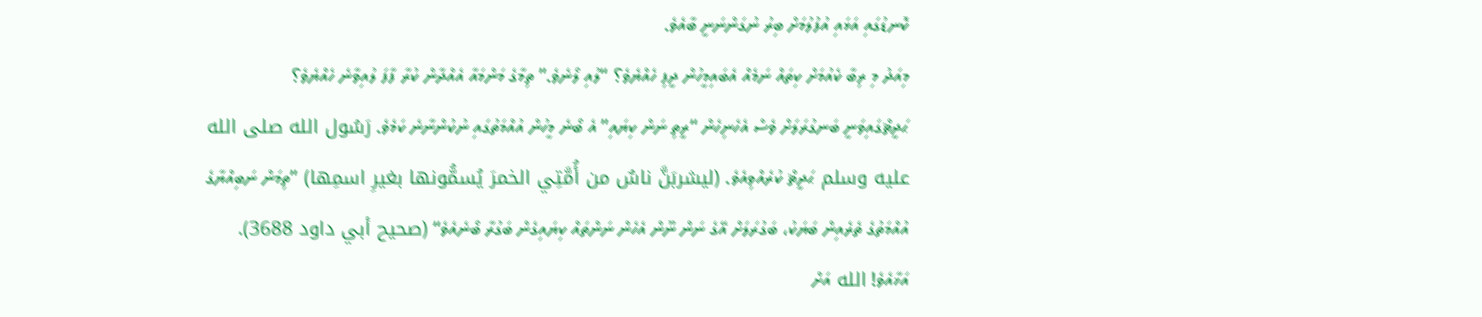ކޮނޑުގައި އަޅައި އުފުލުމަށް ބިރު ނުގަންނަނީ ބާއެވެ.
މިއަދު މި ރިބާ ކެއުމަށް ކިތައް ނަމެއް އެބައިމީހުން ދީފި ހެއްޔެވެ؟ “ލުއި ލޯނެވެ.” ތިމާގެ މަންމައާ އެއްދާން ކުރާ ފާފަ ލުއިވާނެ ހެއްޔެވެ؟
ޙަދީޘްގައިވަނީ ބަނގުރަލަށް ވެސް އެހެނިހެން “ރީތި ނަން ކިޔައި” އެ ބޯނެ މީހުން އުއްމަތުގައި ނުކުންނާނެ ކަމެވެ. رَسُول الله صلى الله عليه وسلم ޙަދީޘް ކުރެއްވިއެވެ. (ليشربَنَّ ناسٌ من أُمَّتِي الخمرَ يُسمُّونها بغيرِ اسمِها) ”ތިމަން ނަބިއްޔާގެ އުއްމަތުގެ ތެރެއިން ބަޔަކު، ބަގުރަލަށް އޭގެ ނަން ނޫން އެހެން ނަންތައް ކިޔައިގެން ބަގުރާ ބޯނެއެވެ“ (صحيح أبي داود 3688).
އަޚާއެވެ! الله އަށް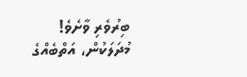ބިރުވެރި ވާށެވެ! މުދަލަކުން، އަތްބެއްގެ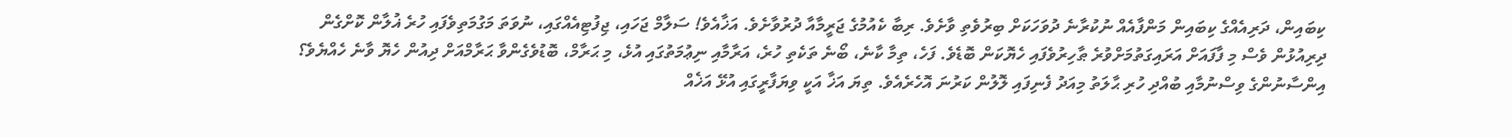ކިބައިން، ދަރިއެއްގެ ކިބައިން މަންފާއެއް ނުކުރާނެ ދުވަހަކަށް ބިރުވެތި ވާށެވެ. ރިބާ ކެއުމުގެ ޖަރީމާއާ ދުރުވާށެވެ. އަޚާއެވެ! ސަލާމް ޖަހައި، ޖިފުޓިއެއްގައި، ނުވަތަ މަގުމަތިވެފައި ހުރެ ޣުލާން ކޮށްގެން ދިރިއުޅުން ވެސް މި ފާފައަށް އަރައިގަތުމަށްވުރެ ޠާހިރުވެފައި ހެޔޮކަން ބޮޑެވެ. ފަހެ، ތިމާ ކާނެ، ބޯނެ ތަކެތި ހުރެ، އަރާމާއި ނިޢުމަތުގައި އުޅެ، މި ޙަރާމް، ބޮޑުވެގެންވާ ޙަރާމްއަށް ދިއުން ހެޔޮ ވާނެ ހެއްޔެވެ؟
އިންސާނުންގެ ވިސްނުމާއި ބުއްދި ހުރި ޙާލަތު މިއަދު ފެނިފައި ލޮލުން ކަރުނަ އޮހެރެއެވެ. ތިޔަ އަޚާ އަކީ ވިޔަފާރީގައި އުޅޭ އަޚެއް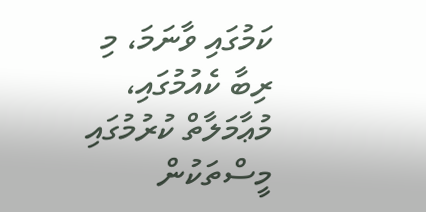ކަމުގައި ވާނަމަ، މި ރިބާ ކެއުމުގައި، މުޢާމަލާތް ކުރުމުގައި މީސްތަކުން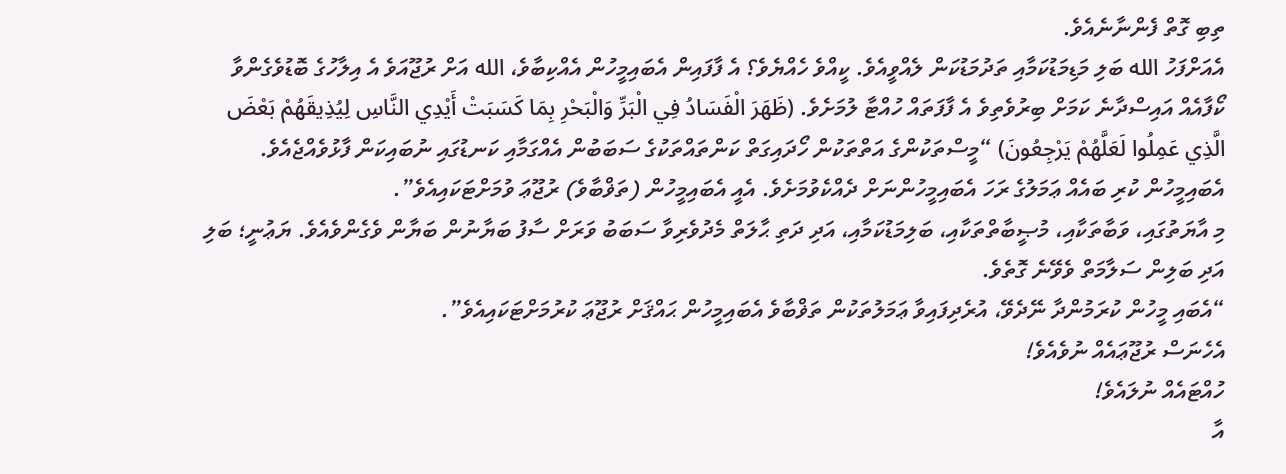ތިބި ގޮތް ފެންނާނެއެވެ.
އެއަށްފަހު الله ބަލި މަޑިމަޑުކަމާއި ތަދުމަޑުކަން ލެއްވީއެވެ. ކީއްވެ ހެއްޔެވެ؟ އެ ފާފައިން އެބައިމީހުން އެއްކިބާވެ، الله އަށް ރުޖޫއަވެ އެ އިލާހުގެ ބޮޑުވެގެންވާ ކޯފާއެއް އައިސްދާނެ ކަމަށް ބިރުވެތިވެ އެ ފާފަތައް ހުއްޓާ ލުމަށެވެ. (ظَهَرَ الْفَسَادُ فِي الْبَرِّ وَالْبَحْرِ بِمَا كَسَبَتْ أَيْدِي النَّاسِ لِيُذِيقَهُمْ بَعْضَ الَّذِي عَمِلُوا لَعَلَّهُمْ يَرْجِعُونَ) “މީސްތަކުންގެ އަތްތަކުން ހޯދައިގަތް ކަންތައްތަކުގެ ސަބަބުން އެއްގަމާއި ކަނޑުގައި ނުބައިކަން ފާޅުވެއްޖެއެވެ. އެބައިމީހުން ކުރި ބައެއް ޢަމަލުގެ ރަހަ އެބައިމީހުންނަށް ދެއްކެވުމަށެވެ. އެއީ އެބައިމީހުން (ތަޥްބާވެ) ރުޖޫޢަ ވުމަށްޓަކައިއެވެ”.
މި އާޔަތުގައި، ވަބާތަކާއި، މުޞީބާތްތަކާއި، ބަލިމަޑުކަމާއި، އަދި ދަތި ޙާލަތް މެދުވެރިވާ ސަބަބު ވަރަށް ސާފު ބަޔާނުން ބަޔާން ވެގެންވެއެވެ. ޔަޢުނީ؛ ބަލި އަދި ބަލިން ސަލާމަތް ވެވޭނެ ގޮތެވެ.
“އެބައި މީހުން ކުރަމުންދާ ނޭދެވޭ، އުރެދިފައިވާ ޢަމަލުތަކުން ތަޥްބާވެ އެބައިމީހުން ޙައްޤަށް ރުޖޫޢަ ކުރުމަށްޓަކައިއެވެ”.
އެހެނަސް ރުޖޫޢައެއް ނުވެއެވެ!
ހުއްޓައެއް ނުލައެވެ!
އާ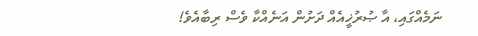ނަމެއްގައި، އާ ޞުރުޚީއެއް ދަށުން އަނެއްކާ ވެސް ރިބާއެވެ!